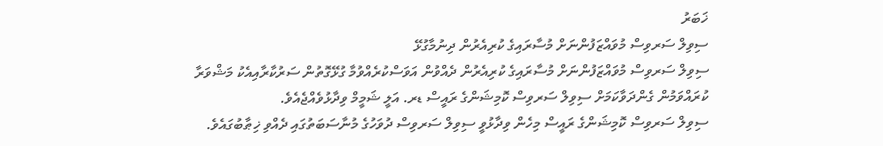ޚަބަރު
ސިވިލް ސަރވިސް މުވައްޒަފުންނަށް މުސާރައިގެ ކުރިއެރުން ދިނުމާގުޅޭ
ސިވިލް ސަރވިސް މުވައްޒަފުންނަށް މުސާރައިގެ ކުރިއެރުން ދެއްވުން އަވަސްކުރެއްވުމާ ގުޅޭގޮތުން ސަރުކާރާއިއެކު މަޝްވަރާ ކުރައްވަމުން ގެންދަވާކަމަށް ސިވިލް ސަރވިސް ކޮމިޝަންގެ ރައީސް ޑރ. އަލީ ޝަމީމް ވިދާޅުވެއްޖެއެވެ.
ސިވިލް ސަރވިސް ކޮމިޝަންގެ ރައީސް މިހެން ވިދާޅުވީ ސިވިލް ސަރވިސް ދުވަހުގެ މުނާސަބަތުގައި ދެއްވި ޚިޠާބުގައެވެ.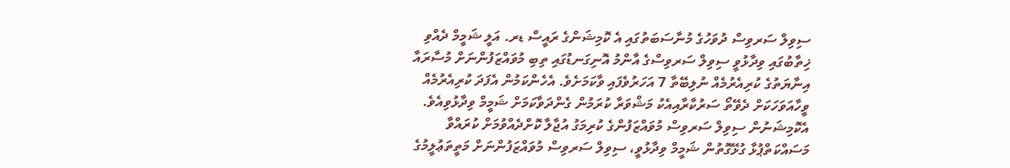ސިވިލް ސަރވިސް ދުވަހުގެ މުނާސަބަތުގައި އެ ކޮމިޝަންގެ ރައީސް ޑރ. އަލީ ޝަމީމް ދެއްވި ޚިތާބުގައި ވިދާޅުވީ ސިވިލް ސަރވިސްގެ އާންމު އޮނިގަނޑުގައި ތިބި މުވައްޒަފުންނަށް މުސާރައާ އިނާޔަތުގެ ކުރިއެރުމެއް ނުލިބޭތާ 7 އަހަރުވެފައި ވާކަމަށެވެ. އެހެންކަމުން އެފަދަ ކުރިއެރުމެއް ވީހާއަވަހަކަށް ދެވޭތޯ ސަރުކާރާއިއެކު މަޝްވަރާ ކުރަމުން ގެންދަވާކަމަށް ޝަމީމް ވިދާޅުވިއެވެ. އެކޮމިޝަނުން ސިވިލް ސަރވިސް މުވައްޒަފުންގެ ކުރިމަގު އުޖާލާ ކޮށްދެއްވުމަށް ކުރައްވާ މަސައްކަތްޕުޅާ ގުޅޭގޮތުން ޝަމީމް ވިދާޅުވީ، ސިވިލް ސަރވިސް މުވައްޒަފުންނަށް މަތީތަޢުލީމުގެ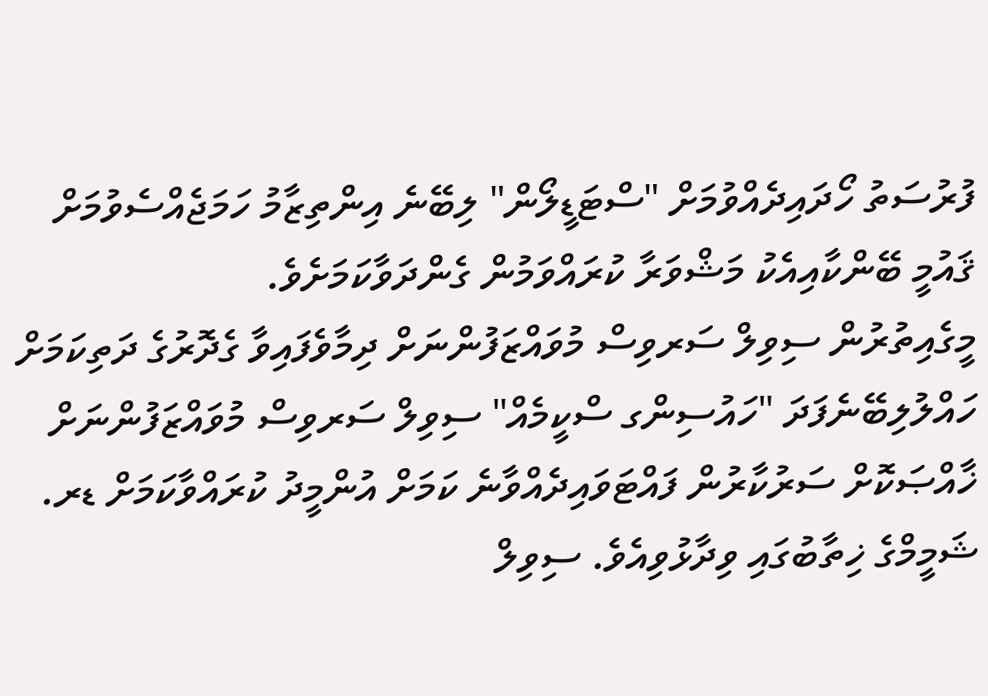ފުރުސަތު ހޯދައިދެއްވުމަށް "ސްޓަޑީލޯން" ލިބޭނެ އިންތިޒާމު ހަމަޖެއްސެވުމަށް ޤައުމީ ބޭންކާއިއެކު މަޝްވަރާ ކުރައްވަމުން ގެންދަވާކަމަށެވެ.
މީގެއިތުރުން ސިވިލް ސަރވިސް މުވައްޒަފުންނަށް ދިމާވެފައިވާ ގެދޮރުގެ ދަތިކަމަށް ހައްލުލިބޭނެފަދަ "ހައުސިންގ ސްކީމެއް" ސިވިލް ސަރވިސް މުވައްޒަފުންނަށް ޚާއްޞަކޮށް ސަރުކާރުން ފައްޓަވައިދެއްވާނެ ކަމަށް އުންމީދު ކުރައްވާކަމަށް ޑރ. ޝަމީމްގެ ޚިތާބުގައި ވިދާޅުވިއެވެ. ސިވިލް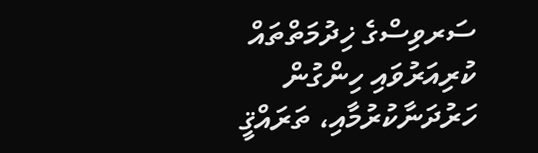ސަރވިސްގެ ޚިދުމަތްތައް ކުރިއަރުވައި ހިންގުން ހަރުދަނާކުރުމާއި، ތަރައްޤީ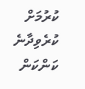ކުރުމަށް ކުރެވިދާނެ ކަންކަން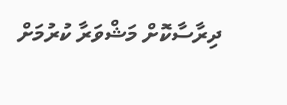ދިރާސާކޮށް މަޝްވަރާ ކުރުމަށް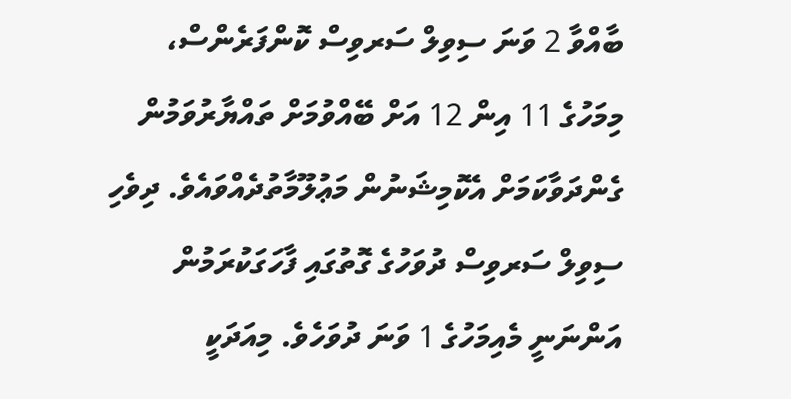ބާއްވާ 2 ވަނަ ސިވިލް ސަރވިސް ކޮންފަރެންސް، މިމަހުގެ 11 އިން 12 އަށް ބޭއްވުމަށް ތައްޔާރުވަމުން ގެންދަވާކަމަށް އެކޮމިޝަނުން މަޢުލޫމާތުދެއްވައެވެ. ދިވެހި ސިވިލް ސަރވިސް ދުވަހުގެ ގޮތުގައި ފާހަގަކުރަމުން އަންނަނީ މެއިމަހުގެ 1 ވަނަ ދުވަހެވެ. މިއަދަކީ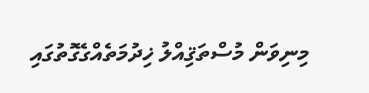މިނިވަން މުސްތަޤިއްލު ޚިދުމަތެއްގެގޮތުގައި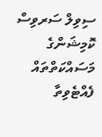ސިވިލް ސަރވިސް ކޮމިޝަންގެ މަސައްކަތްތައް ފެއްޓެވިތާ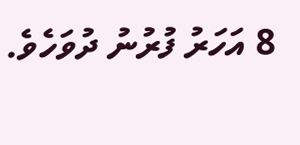8 އަހަރު ފުރުނު ދުވަހެވެ.